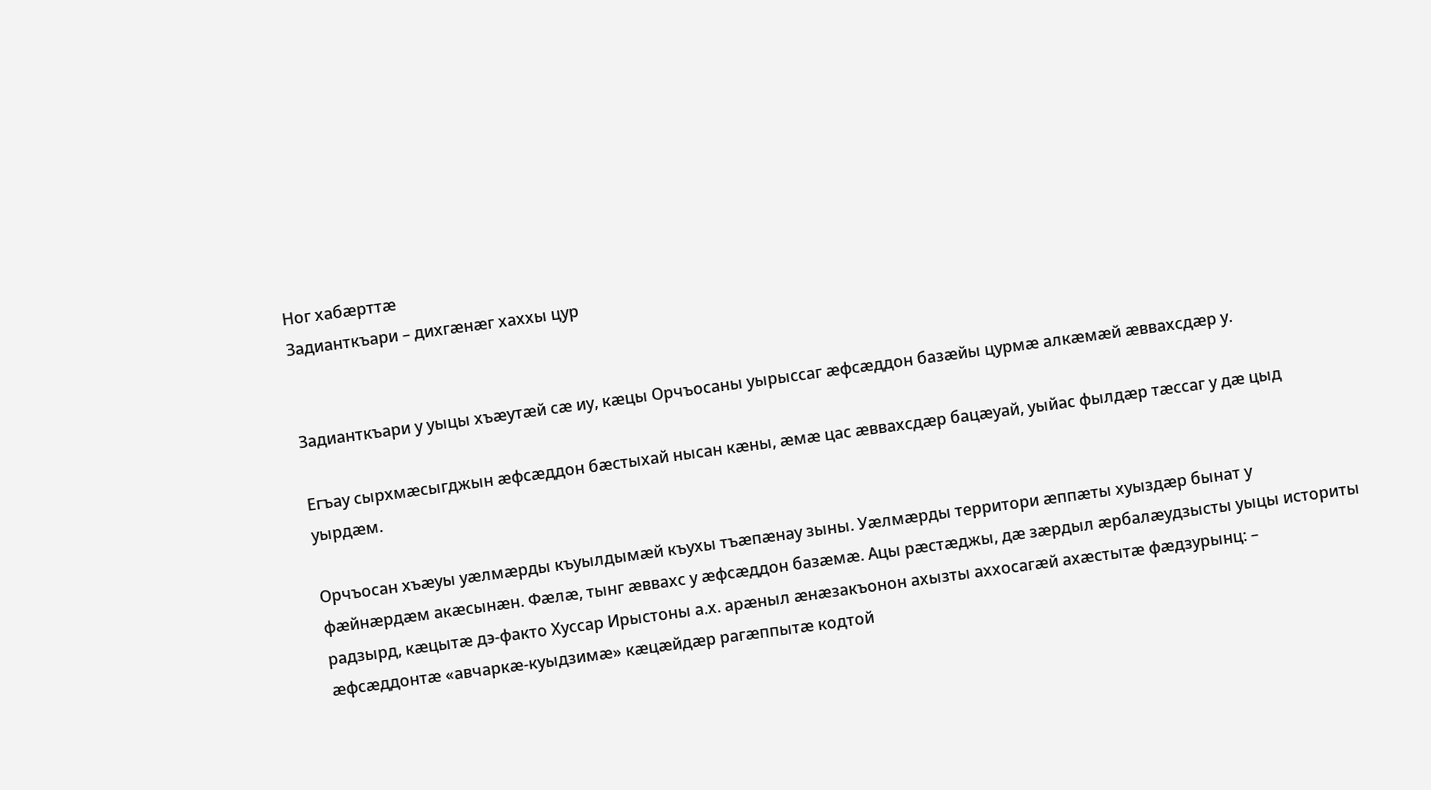Ног хабæрттæ
Задианткъари – дихгæнæг хаххы цур


Задианткъари у уыцы хъæутæй сæ иу, кæцы Орчъосаны уырыссаг æфсæддон базæйы цурмæ алкæмæй æввахсдæр у.

Егъау сырхмæсыгджын æфсæддон бæстыхай нысан кæны, æмæ цас æввахсдæр бацæуай, уыйас фылдæр тæссаг у дæ цыд уырдæм.

Орчъосан хъæуы уæлмæрды къуылдымæй къухы тъæпæнау зыны. Уæлмæрды территори æппæты хуыздæр бынат у фæйнæрдæм акæсынæн. Фæлæ, тынг æввахс у æфсæддон базæмæ. Ацы рæстæджы, дæ зæрдыл æрбалæудзысты уыцы историты радзырд, кæцытæ дэ-факто Хуссар Ирыстоны а.х. арæныл æнæзакъонон ахызты аххосагæй ахæстытæ фæдзурынц: – æфсæддонтæ «авчаркæ-куыдзимæ» кæцæйдæр рагæппытæ кодтой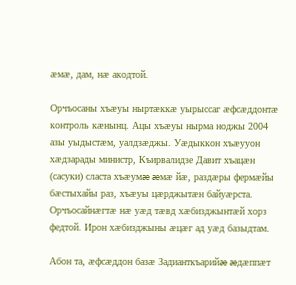æмæ, дам, нæ акодтой.

Орчъосаны хъæуы ныртæккæ уырыссаг æфсæддонтæ контроль кæнынц. Ацы хъæуы нырма ноджы 2004 азы уыдыстæм, уалдзæджы. Уæдыккон хъæууон хæдзарады министр, Къирвалидзе Давит хъацæн (сасуки) сласта хъæумæ æмæ йæ, раздæры фермæйы бæстыхайы раз, хъæуы цæрджытæн байуæрста. Орчъосайнæгтæ нæ уæд тæвд хæбизджынтæй хорз федтой. Ирон хæбизджыны æцæг ад уæд базыдтам.

Абон та, æфсæддон базæ Задианткъарийæ æдæппæт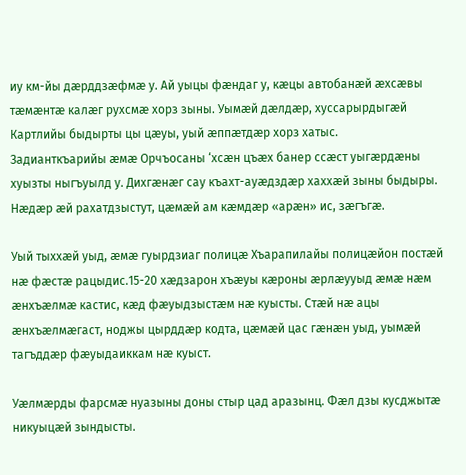иу км-йы дæрддзæфмæ у. Ай уыцы фæндаг у, кæцы автобанæй æхсæвы тæмæнтæ калæг рухсмæ хорз зыны. Уымæй дæлдæр, хуссарырдыгæй Картлийы быдырты цы цæуы, уый æппæтдæр хорз хатыс.
Задианткъарийы æмæ Орчъосаны ‘хсæн цъæх банер ссæст уыгæрдæны хуызты ныгъуылд у. Дихгæнæг сау къахт-ауæдздæр хаххæй зыны быдыры. Нæдæр æй рахатдзыстут, цæмæй ам кæмдæр «арæн» ис, зæгъгæ.

Уый тыххæй уыд, æмæ гуырдзиаг полицæ Хъарапилайы полицæйон постæй нæ фæстæ рацыдис.15-20 хæдзарон хъæуы кæроны æрлæууыд æмæ нæм æнхъæлмæ кастис, кæд фæуыдзыстæм нæ куысты. Стæй нæ ацы æнхъæлмæгаст, ноджы цырддæр кодта, цæмæй цас гæнæн уыд, уымæй тагъддæр фæуыдаиккам нæ куыст.

Уæлмæрды фарсмæ нуазыны доны стыр цад аразынц. Фæл дзы кусджытæ никуыцæй зындысты.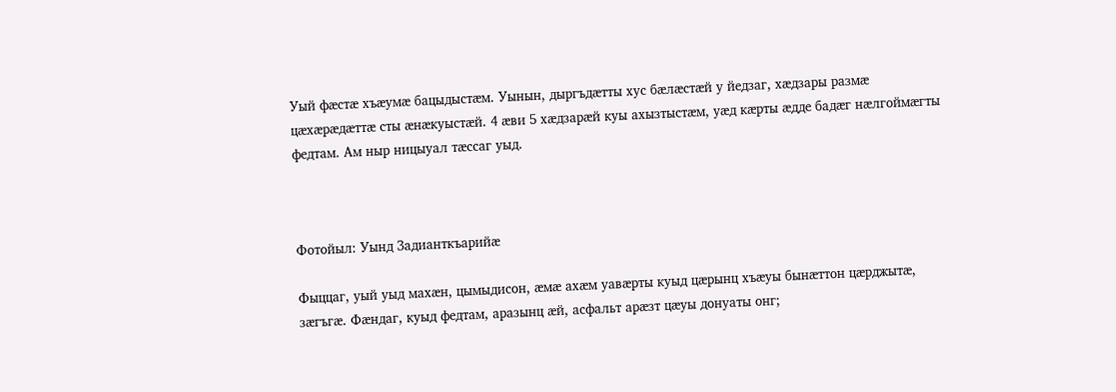Уый фæстæ хъæумæ бацыдыстæм. Уынын, дыргъдæтты хус бæлæстæй у йедзаг, хæдзары размæ цæхæрæдæттæ сты æнæкуыстæй. 4 æви 5 хæдзарæй куы ахызтыстæм, уæд кæрты æдде бадæг нæлгоймæгты федтам. Ам ныр ницыуал тæссаг уыд.



Фотойыл: Уынд Задианткъарийæ

Фыццаг, уый уыд махæн, цымыдисон, æмæ ахæм уавæрты куыд цæрынц хъæуы бынæттон цæрджытæ, зæгъгæ. Фæндаг, куыд федтам, аразынц æй, асфальт арæзт цæуы донуаты онг;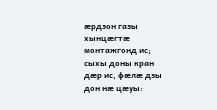æрдзон газы хынцæгтæ монтажгонд ис; сыхы доны кран дæр ис, фæлæ дзы дон нæ цæуы: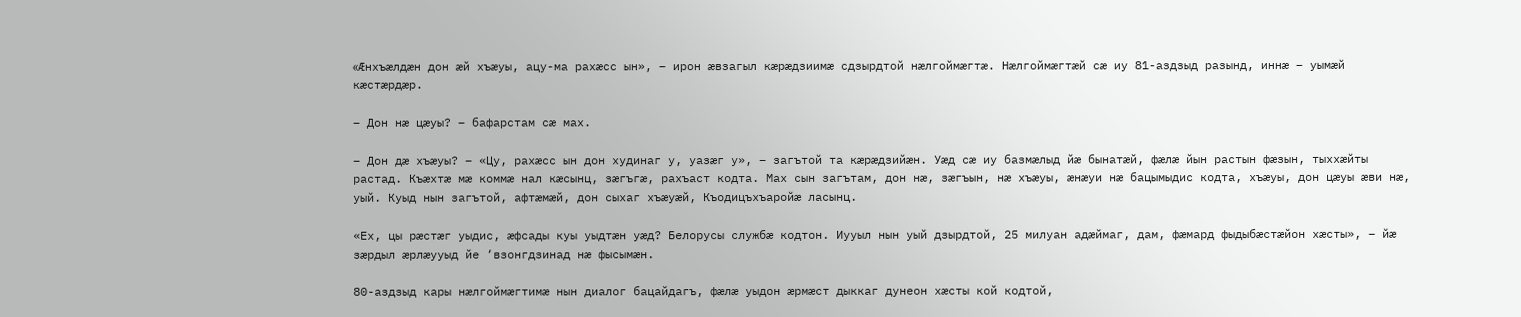«Æнхъæлдæн дон æй хъæуы, ацу-ма рахæсс ын», – ирон æвзагыл кæрæдзиимæ сдзырдтой нæлгоймæгтæ. Нæлгоймæгтæй сæ иу 81-аздзыд разынд, иннæ – уымæй кæстæрдæр.

– Дон нæ цæуы? – бафарстам сæ мах.

– Дон дæ хъæуы? – «Цу, рахæсс ын дон худинаг у, уазæг у», – загътой та кæрæдзийæн. Уæд сæ иу базмæлыд йæ бынатæй, фæлæ йын растын фæзын, тыххæйты растад. Къæхтæ мæ коммæ нал кæсынц, зæгъгæ, рахъаст кодта. Мах сын загътам, дон нæ, зæгъын, нæ хъæуы, æнæуи нæ бацымыдис кодта, хъæуы, дон цæуы æви нæ, уый. Куыд нын загътой, афтæмæй, дон сыхаг хъæуæй, Къодицъхъаройæ ласынц.

«Ех, цы рæстæг уыдис, æфсады куы уыдтæн уæд? Белорусы службæ кодтон. Иууыл нын уый дзырдтой, 25 милуан адæймаг, дам, фæмард фыдыбæстæйон хæсты», – йæ зæрдыл æрлæууыд йе ‘взонгдзинад нæ фысымæн.

80-аздзыд кары нæлгоймæгтимæ нын диалог бацайдагъ, фæлæ уыдон æрмæст дыккаг дунеон хæсты кой кодтой,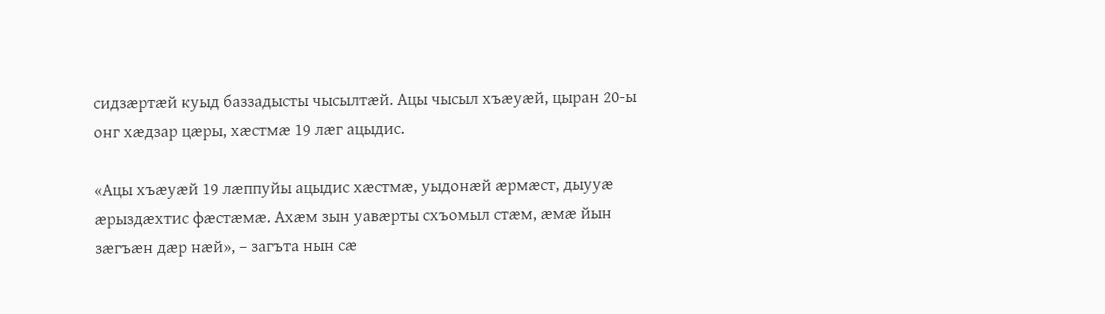сидзæртæй куыд баззадысты чысылтæй. Ацы чысыл хъæуæй, цыран 20-ы онг хæдзар цæры, хæстмæ 19 лæг ацыдис.

«Ацы хъæуæй 19 лæппуйы ацыдис хæстмæ, уыдонæй æрмæст, дыууæ æрыздæхтис фæстæмæ. Ахæм зын уавæрты схъомыл стæм, æмæ йын зæгъæн дæр нæй», – загъта нын сæ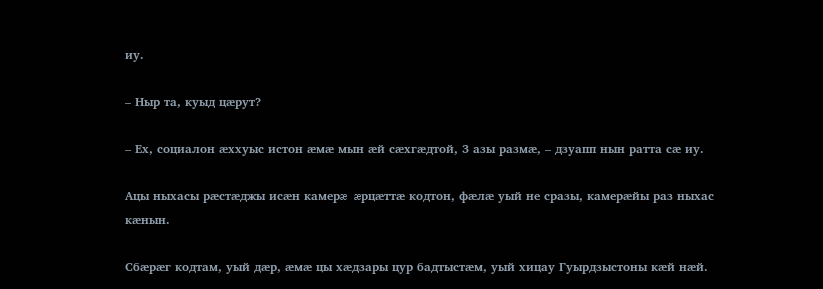иу.

– Ныр та, куыд цæрут?

– Ех, социалон æххуыс истон æмæ мын æй сæхгæдтой, 3 азы размæ, – дзуапп нын ратта сæ иу.

Ацы ныхасы рæстæджы исæн камерæ æрцæттæ кодтон, фæлæ уый не сразы, камерæйы раз ныхас кæнын.

Сбæрæг кодтам, уый дæр, æмæ цы хæдзары цур бадтыстæм, уый хицау Гуырдзыстоны кæй нæй.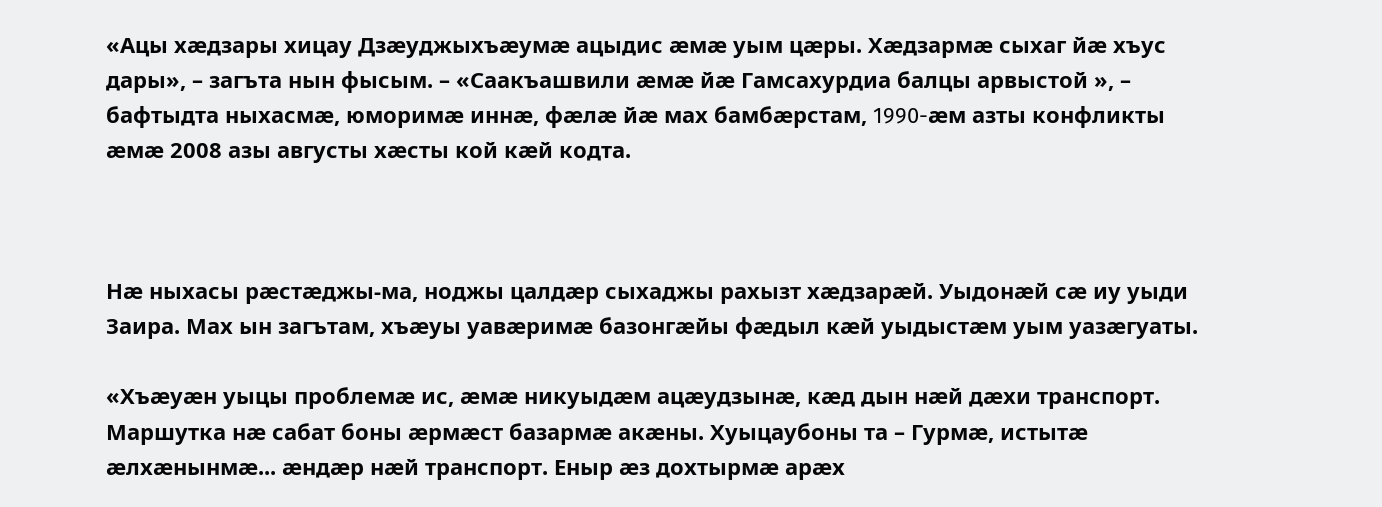«Ацы хæдзары хицау Дзæуджыхъæумæ ацыдис æмæ уым цæры. Хæдзармæ сыхаг йæ хъус дары», – загъта нын фысым. – «Саакъашвили æмæ йæ Гамсахурдиа балцы арвыстой », – бафтыдта ныхасмæ, юморимæ иннæ, фæлæ йæ мах бамбæрстам, 1990-æм азты конфликты æмæ 2008 азы августы хæсты кой кæй кодта.



Нæ ныхасы рæстæджы-ма, ноджы цалдæр сыхаджы рахызт хæдзарæй. Уыдонæй сæ иу уыди Заира. Мах ын загътам, хъæуы уавæримæ базонгæйы фæдыл кæй уыдыстæм уым уазæгуаты.

«Хъæуæн уыцы проблемæ ис, æмæ никуыдæм ацæудзынæ, кæд дын нæй дæхи транспорт. Маршутка нæ сабат боны æрмæст базармæ акæны. Хуыцаубоны та – Гурмæ, истытæ æлхæнынмæ... æндæр нæй транспорт. Еныр æз дохтырмæ арæх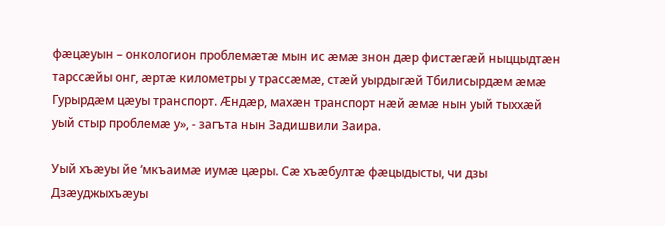фæцæуын – онкологион проблемæтæ мын ис æмæ знон дæр фистæгæй ныццыдтæн тарссæйы онг, æртæ километры у трассæмæ, стæй уырдыгæй Тбилисырдæм æмæ Гурырдæм цæуы транспорт. Æндæр, махæн транспорт нæй æмæ нын уый тыххæй уый стыр проблемæ у», - загъта нын Задишвили Заира.

Уый хъæуы йе ‘мкъаимæ иумæ цæры. Сæ хъæбултæ фæцыдысты, чи дзы Дзæуджыхъæуы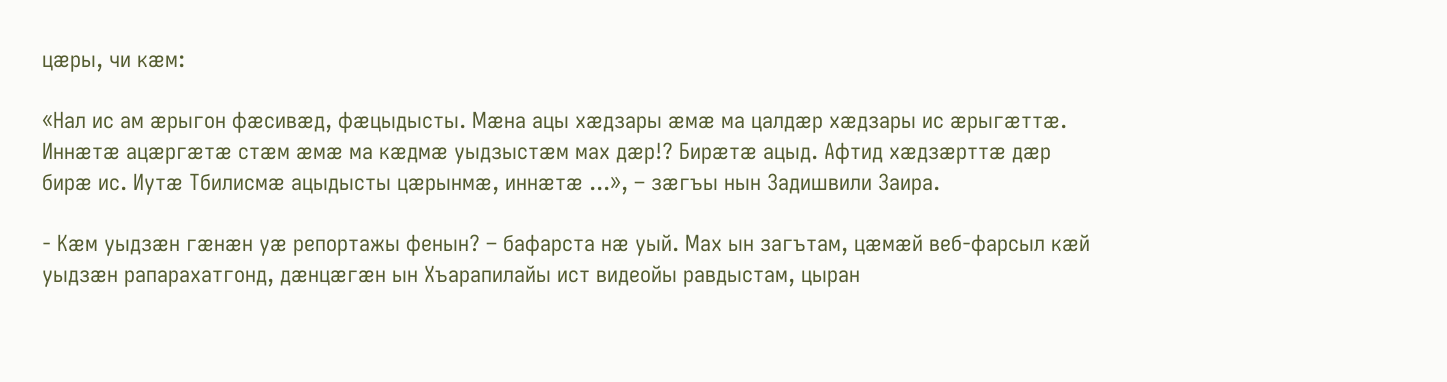цæры, чи кæм:

«Нал ис ам æрыгон фæсивæд, фæцыдысты. Мæна ацы хæдзары æмæ ма цалдæр хæдзары ис æрыгæттæ. Иннæтæ ацæргæтæ стæм æмæ ма кæдмæ уыдзыстæм мах дæр!? Бирæтæ ацыд. Афтид хæдзæрттæ дæр бирæ ис. Иутæ Тбилисмæ ацыдысты цæрынмæ, иннæтæ ...», – зæгъы нын Задишвили Заира.

- Кæм уыдзæн гæнæн уæ репортажы фенын? – бафарста нæ уый. Мах ын загътам, цæмæй веб-фарсыл кæй уыдзæн рапарахатгонд, дæнцæгæн ын Хъарапилайы ист видеойы равдыстам, цыран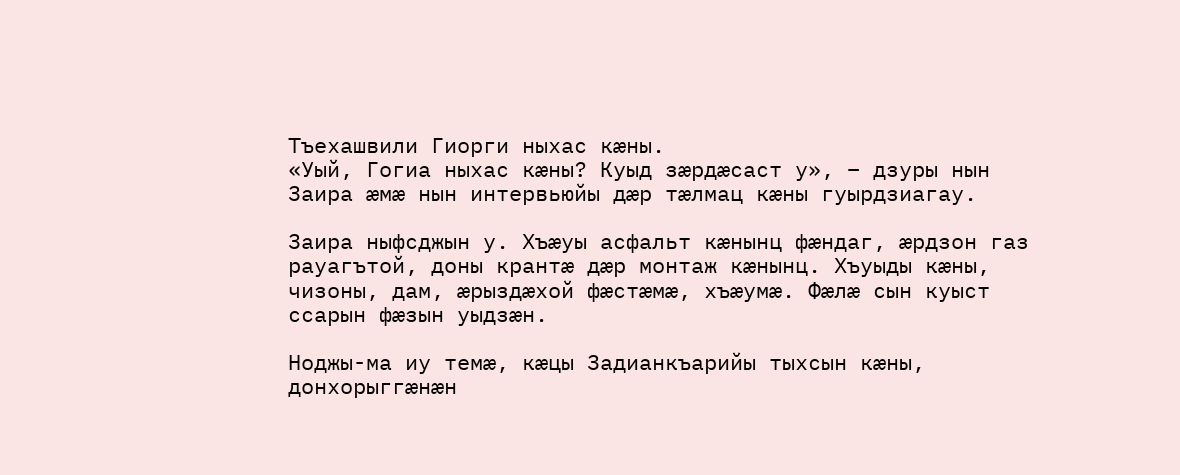Тъехашвили Гиорги ныхас кæны.
«Уый, Гогиа ныхас кæны? Куыд зæрдæсаст у», – дзуры нын Заира æмæ нын интервьюйы дæр тæлмац кæны гуырдзиагау.

Заира ныфсджын у. Хъæуы асфальт кæнынц фæндаг, æрдзон газ рауагътой, доны крантæ дæр монтаж кæнынц. Хъуыды кæны, чизоны, дам, æрыздæхой фæстæмæ, хъæумæ. Фæлæ сын куыст ссарын фæзын уыдзæн.

Ноджы-ма иу темæ, кæцы Задианкъарийы тыхсын кæны, донхорыггæнæн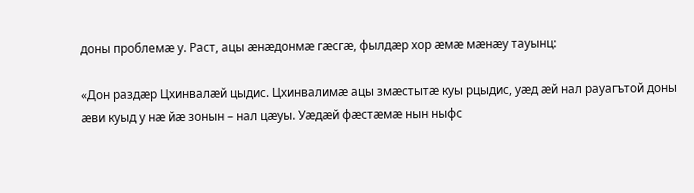доны проблемæ у. Раст, ацы æнæдонмæ гæсгæ, фылдæр хор æмæ мæнæу тауынц:

«Дон раздæр Цхинвалæй цыдис. Цхинвалимæ ацы змæстытæ куы рцыдис, уæд æй нал рауагътой доны æви куыд у нæ йæ зонын – нал цæуы. Уæдæй фæстæмæ нын ныфс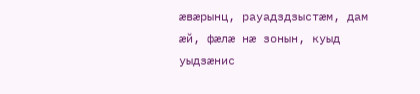æвæрынц, рауадздзыстæм, дам æй, фæлæ нæ зонын, куыд уыдзæнис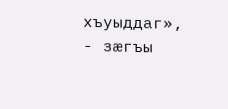хъуыддаг», - зæгъы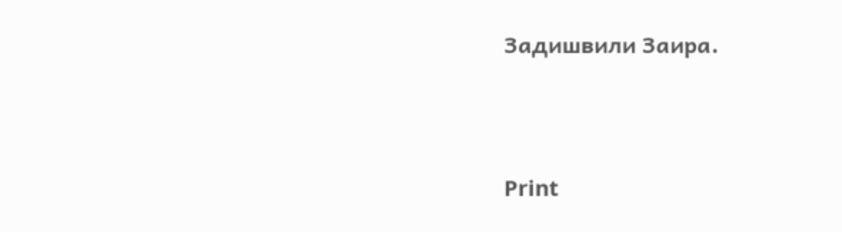Задишвили Заира.




Print